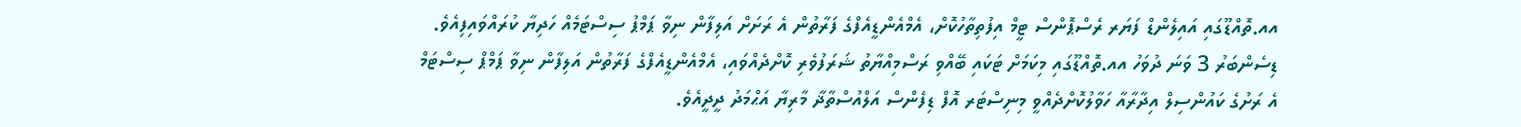އއ.ތޮއްޑޫގައި އައިލެންޑް ފަޔަރ ރެސްޕޮންސް ޓީމް އިފުތިތާހުކޮށް، އެމްއެންޑީއެފްގެ ފަރާތުން އެ ރަށަށް އަލިފާން ނިވާ ޕަމްޕު ސިސްޓަމެއް ހަދިޔާ ކުރައްވައިފިއެވެ.
ޑިސެންބަރު 3 ވަނަ ދުވަހު އއ.ތޮއްޑޫގައި މިކަމަށް ޓަކައި ބޭއްވި ރަސްމިއްޔާތު ޝަރަފުވެރި ކޮށްދެއްވައި، އެމްއެންޑީއެފްގެ ފަރާތުން އަލިފާން ނިވާ ޕަމްޕް ސިސްޓަމް އެ ރަށުގެ ކައުންސިލް އިދާރާއާ ހަވާލުކޮށްދެއްވީ މިނިސްޓަރ އޮފް ޑިފެންސް އަލްއުސްތާޛާ މާރިޔާ އަޙްމަދު ދީދީއެވެ.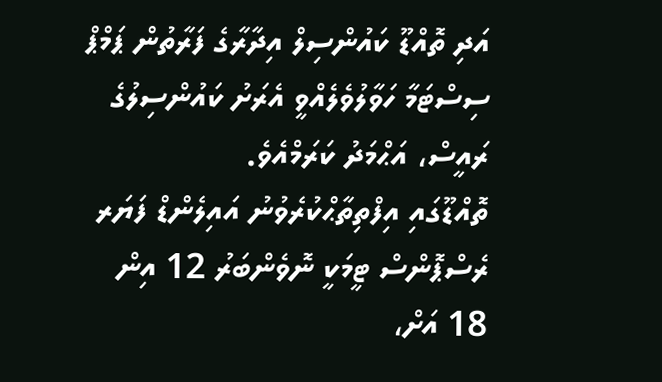އަދި ތޮއްޑޫ ކައުންސިލް އިދާރާގެ ފަރާތުން ޕަމްޕް ސިސްޓަމާ ހަވާލުވެލެއްވީ އެރަށު ކައުންސިލުގެ ރައީސް، އަޙްމަދު ކަރަމްއެވެ.
ތޮއްޑޫގައި އިފްތިތާޙްކުރެވުނު އައިލެންޑް ފަޔަރ ރެސްޕޮންސް ޓީމަކީ ނޮވެންބަރު 12 އިން 18 އަށް،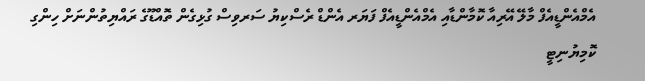އެމްއެންޑީއެފް މާލޭ އޭރިއާ ކޮމާންޑާއި އެމްއެންޑީއެފް ފަޔަރ އެންޑް ރެސްކިޔު ސަރވިސް ގުޅިގެން ތޮއްޑޫގެ ރައްޔިތުންނަށް ހިންގި ކޮމިޔުނިޓީ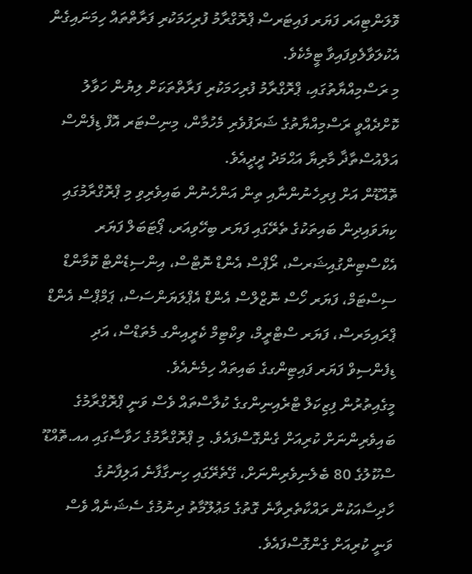ވޮލަންޓިއަރ ފަޔަރ ފައިޓަރސް ޕްރޮގްރާމު ފުރިހަމަކުރި ފަރާތްތައް ހިމަނައިގެން އެކުލަވާލެވިފައިވާ ޓީމެކެވެ.
މި ރަސްމިއްޔާތުގައި، ޕްރޮގްރާމު ފުރިހަމަކުރި ފަރާތްތަކަށް ލިޔުން ހަވާލު ކޮށްދެއްވީ ރަސްމިއްޔާތުގެ ޝަރަފުވެރި މެހުމާން، މިނިސްޓަރ އޮފް ޑިފެންސް އަލްއުސްތާޛާ މާރިޔާ އަޙްމަދު ދީދީއެވެ.
ތޮއްޑޫން އަށް ފިރިހެނުންނާއި ތިން އަންހެނުން ބައިވެރިވި މި ޕްރޮގްރާމުގައި ކިޔަވައިދިން ބައިތަކުގެ ތެރޭގައި ފަޔަރ ބިހޭވިއަރ، ޕޯޓަބަލް ފަޔަރ އެކްސްޓިންގުއިޝަރސް، ރޯޕްސް އެންޑް ނޮޓްސް، އިންސިޑެންޓް ކޮމާންޑް ސިސްޓަމް، ފަޔަރ ހޯސް ނޮޒްލްސް އެންޑް އެޕްލަޔަންސަސް، ޕަމްޕްސް އެންޑް ޕްރައިމަރސް، ފަޔަރ ސްޓްރީމް، ވިކްޓިމް ކެރީއިންގ މެތަޑްސް، އަދި ޑިފެންސިވް ފަޔަރ ފައިޓިންގގެ ބައިތައް ހިމެނެއެވެ.
މީގެއިތުރުން ފިޒިކަލް ޓްރެއިނިންގގެ ކުލާސްތައް ވެސް ވަނީ ޕްރޮގްރާމުގެ ބައިވެރިންނަށް ކުރިއަށް ގެންގޮސްފައެވެ. މި ޕްރޮގްރާމުގެ ހަވާސާގައި އއ.ތޮއްޑޫ ސްކޫލުގެ 80 ބެލެނިވެރިންނަށް، ގޭތެރޭގައި ހިނގާފާނެ އަލިފާނުގެ ހާދިސާއަކުން ރައްކާތެރިވާނެ ގޮތުގެ މަޢުލޫމާތު ދިނުމުގެ ސެޝަނެއް ވެސް ވަނީ ކުރިއަށް ގެންގޮސްފައެވެ.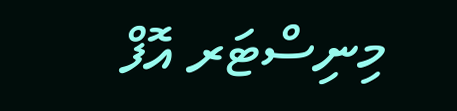މިނިސްޓަރ އޮފް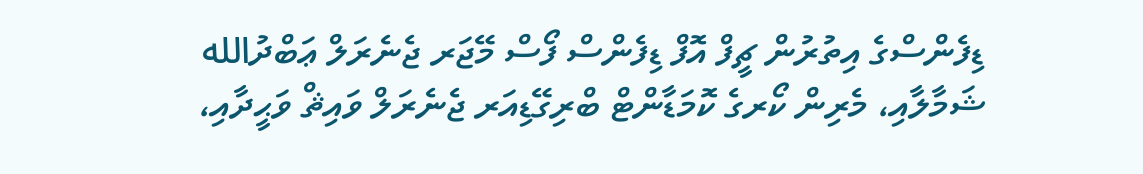ޑިފެންސްގެ އިތުރުން ޗީފް އޮފް ޑިފެންސް ފޯސް މޭޖަރ ޖެނެރަލް ޢަބްދުالله ޝަމާލާއި، މެރިން ކޯރގެ ކޮމަޑާންޓް ބްރިގޭޑިއަރ ޖެނެރަލް ވައިޘް ވަޙީދާއި،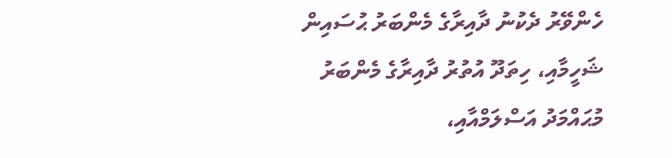ހެންވޭރު ދެކުނު ދާއިރާގެ މެންބަރު ޙުސައިން ޝަހީމާއި، ހިތަދޫ އުތުރު ދާއިރާގެ މެންބަރު މުޙައްމަދު އަސްލަމްއާއި،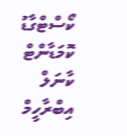ކޯސްޓްގާޑު ކޮމަޑާންޓް ކާނަލް އިބްރާހީމް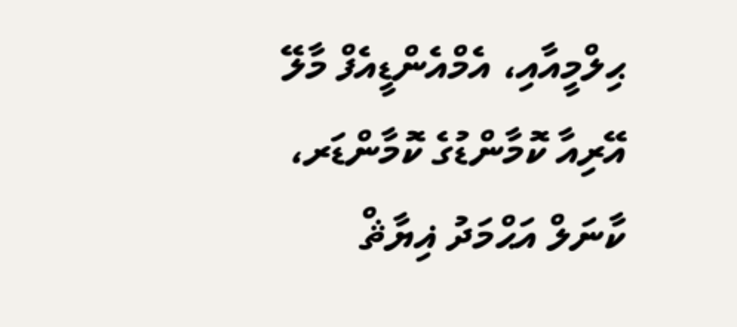ޙިލްމީއާއި، އެމްއެންޑީއެފް މާލޭ އޭރިއާ ކޮމާންޑުގެ ކޮމާންޑަރ، ކާނަލް އަޙްމަދު ޣިޔާޘް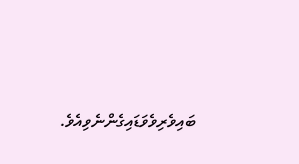ބައިވެރިވެވަޑައިގެންނެވިއެވެ.